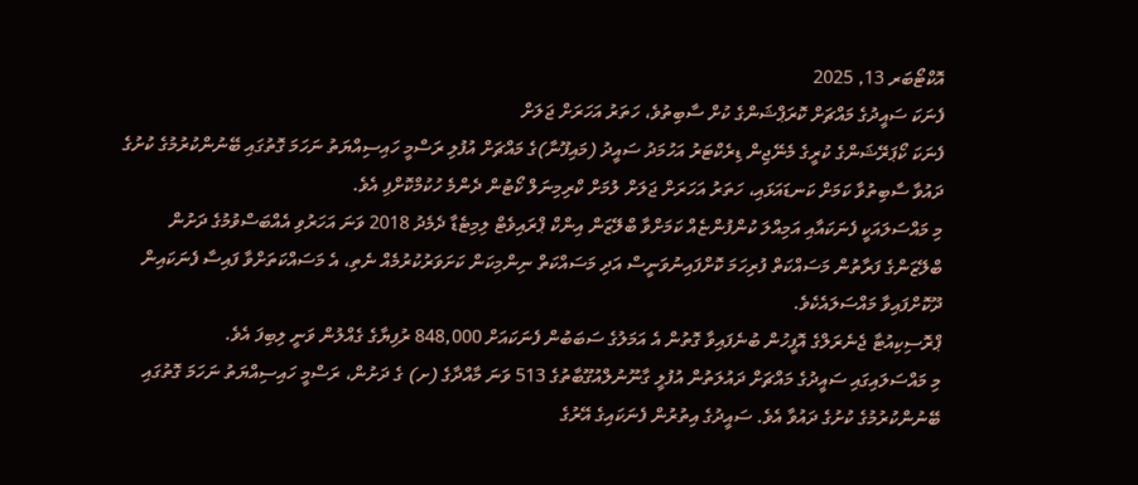އޮކްޓޯބަރ 13, 2025
ފެނަކަ ސައީދުގެ މައްޗަށް ކޮރަޕްޝަންގެ ކުށް ސާބިތުވެ، ހަތަރު އަހަރަށް ޖަލަށް
ފެނަކަ ކޯޕަރޭޝަންގެ ކުރީގެ މެނޭޖިން ޑިރެކްޓަރު އަހުމަދު ސައީދު (މައިފޫނާ)ގެ މައްޗަށް އުފުލި ރަސްމީ ހައިސިއްޔަތު ނަހަމަ ގޮތުގައި ބޭނުންކުރުމުގެ ކުށުގެ ދައުވާ ސާބިތުވާ ކަމަށް ކަނޑައަޅައި، ހަތަރު އަހަރަށް ޖަލަށް ލުމަށް ކްރިމިނަލް ކޯޓުން ދެންމެ ހުކުމްކޮށްފި އެވެ.
މި މައްސަލައަކީ ފެނަކައާއި އަމިއްލަ ކުންފުންޏެއް ކަމަށްވާ ބްލޭޒަން އިންކް ޕްރައިވެޓް ލިމިޓެޑާ ދެމެދު 2018 ވަނަ އަހަރުވި އެއްބަސްވުމުގެ ދަށުން ބްލޭޒަންގެ ފަރާތުން މަސައްކަތް ފުރިހަމަ ކޮށްފައިނުވަނީސް އަދި މަސައްކަތް ނިންމިކަން ކަށަވަރުކުރުމެއް ނެތި، އެ މަސައްކަތަށްވާ ފައިސާ ފެނަކައިން ދޫކޮށްފައިވާ މައްސަލައެކެވެ.
ޕްރޮސިކިއުޓާ ޖެނެރަލްގެ އޮފީހުން ބުނެފައިވާ ގޮތުން އެ އަމަލުގެ ސަބަބުން ފެނަކައަށް 848,000 ރުފިޔާގެ ގެއްލުން ވަނީ ލިބިފަ އެވެ.
މި މައްސަލައިގައި ސައީދުގެ މައްޗަށް ދައުލަތުން އުފުލީ ގާނޫނުލްއުގޫބާތުގެ 513 ވަނަ މާއްދާގެ (ށ) ގެ ދަށުން، ރަސްމީ ހައިސިއްޔަތު ނަހަމަ ގޮތުގައި ބޭނުންކުރުމުގެ ކުށުގެ ދައުވާ އެވެ. ސައީދުގެ އިތުރުން ފެނަކައިގެ އޭރުގެ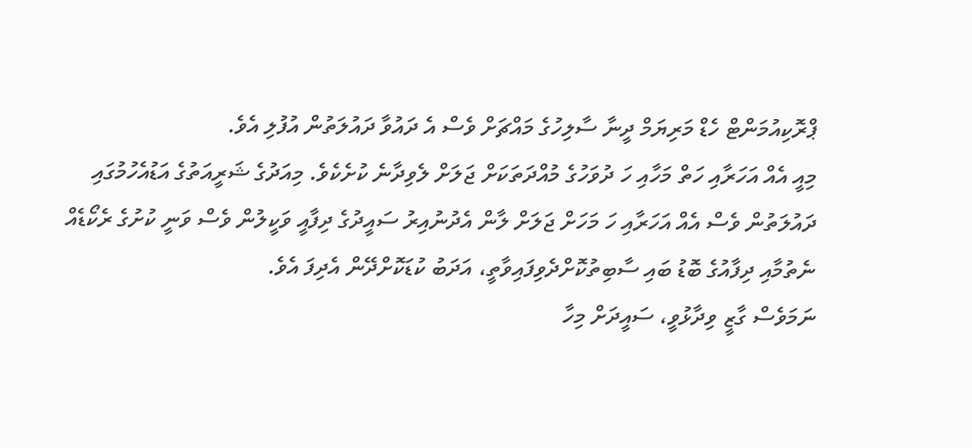ޕްރޮކިއުމަންޓް ހެޑް މަރިޔަމް ދީނާ ސާލިހުގެ މައްޗަށް ވެސް އެ ދައުވާ ދައުލަތުން އުފުލި އެވެ.
މިއީ އެއް އަހަރާއި ހަތް މަހާއި ހަ ދުވަހުގެ މުއްދަތަކަށް ޖަލަށް ލެވިދާނެ ކުށެކެވެ. މިއަދުގެ ޝަރީއަތުގެ އަޑުއެހުމުގައި ދައުލަތުން ވެސް އެއް އަހަރާއި ހަ މަހަށް ޖަލަށް ލާން އެދުނުއިރު ސައީދުގެ ދިފާއީ ވަކީލުން ވެސް ވަނީ ކުށުގެ ރެކޯޑެއް ނެތުމާއި ދިފާއުގެ ބޮޑު ބައި ސާބިތުކޮށްދެވިފައިވާތީ، އަދަބު ކުޑަކޮށްދޭން އެދިފަ އެވެ.
ނަމަވެސް ގާޒީ ވިދާޅުވީ، ސައީދަށް މިހާ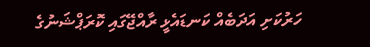ހަރުކަށި އަދަބެއް ކަނޑައެޅީ ރާއްޖޭގައި ކޮރަޕްޝަނުގެ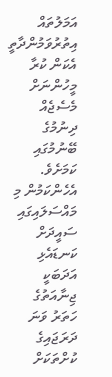އަމަލުތައް އިތުރުވަމުންދާތީ އެކަން ކުރާ މީހުންނަށް މެސެޖެއް ދިނުމުގެ ބޭނުމުގައި ކަމަށެވެ. އެހެންކަމުން މި މައްސަލައިގައި ސައީދަށް ކަނޑައެޅި އަދަބަކީ ޖިނާއަތުގެ ހަތަރު ވަނަ ދަރަޖައިގެ ކުށްތަކަށް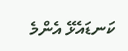ކަނޑައެޅޭ އެންމެ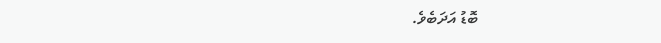ބޮޑު އަދަބެވެ.